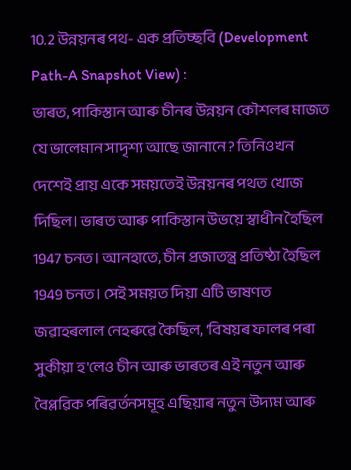10.2 উন্নয়নৰ পথ- এক প্ৰতিচ্ছবি (Development Path-A Snapshot View) :
ভাৰত, পাকিস্তান আৰু চীনৰ উন্নয়ন কৌশলৰ মাজত যে ভালেমান সাদৃশ্য আছে জানানে? তিনিওখন দেশেই প্রায় একে সময়তেই উন্নয়নৰ পথত খোজ দিছিল। ভাৰত আৰু পাকিস্তান উভয়ে স্বাধীন হৈছিল 1947 চনত। আনহাতে, চীন প্রজাতন্ত্র প্রতিষ্ঠা হৈছিল 1949 চনত। সেই সময়ত দিয়া এটি ভাষণত জৱাহৰলাল নেহৰুৱে কৈছিল, ‘বিষয়ৰ ফালৰ পৰা সুকীয়া হ'লেও চীন আৰু ভাৰতৰ এই নতুন আৰু বৈপ্লৱিক পৰিৱৰ্তনসমূহ এছিয়াৰ নতুন উদ্যম আৰু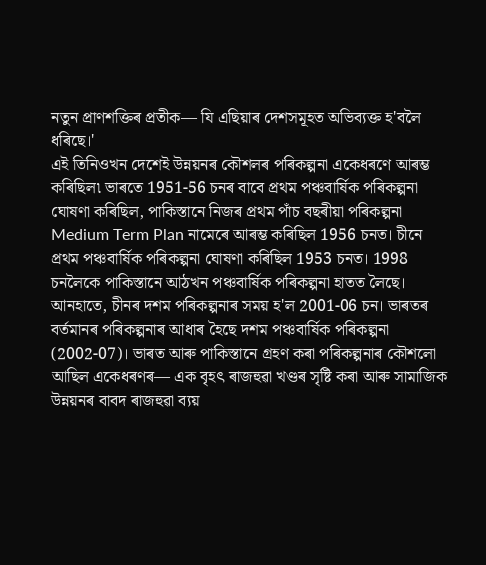নতুন প্রাণশক্তিৰ প্রতীক— যি এছিয়াৰ দেশসমূহত অভিব্যক্ত হ'বলৈ ধৰিছে।'
এই তিনিওখন দেশেই উন্নয়নৰ কৌশলৰ পৰিকল্পনা একেধৰণে আৰম্ভ কৰিছিল৷ ভাৰতে 1951-56 চনৰ বাবে প্ৰথম পঞ্চবার্ষিক পৰিকল্পনা ঘোষণা কৰিছিল, পাকিস্তানে নিজৰ প্ৰথম পাঁচ বছৰীয়া পৰিকল্পনা Medium Term Plan নামেৰে আৰম্ভ কৰিছিল 1956 চনত। চীনে প্রথম পঞ্চবার্ষিক পৰিকল্পনা ঘোষণা কৰিছিল 1953 চনত। 1998 চনলৈকে পাকিস্তানে আঠখন পঞ্চবার্ষিক পৰিকল্পনা হাতত লৈছে। আনহাতে, চীনৰ দশম পৰিকল্পনাৰ সময় হ'ল 2001-06 চন। ভাৰতৰ বৰ্তমানৰ পৰিকল্পনাৰ আধাৰ হৈছে দশম পঞ্চবার্ষিক পৰিকল্পনা (2002-07)। ভাৰত আৰু পাকিস্তানে গ্রহণ কৰা পৰিকল্পনাৰ কৌশলো আছিল একেধৰণৰ— এক বৃহৎ ৰাজহুৱা খণ্ডৰ সৃষ্টি কৰা আৰু সামাজিক উন্নয়নৰ বাবদ ৰাজহুৱা ব্যয়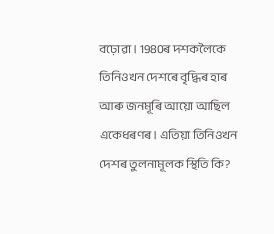বঢ়োৱা । 1980ৰ দশকলৈকে তিনিওখন দেশৰে বৃদ্ধিৰ হাৰ আৰু জনমূৰি আয়ো আছিল একেধৰণৰ। এতিয়া তিনিওখন দেশৰ তুলনামূলক স্থিতি কি?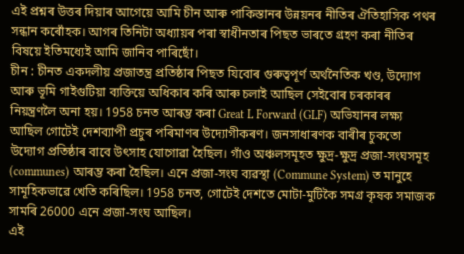এই প্রশ্নৰ উত্তৰ দিয়াৰ আগেয়ে আমি চীন আৰু পাকিস্তানৰ উন্নয়নৰ নীতিৰ ঐতিহাসিক পথৰ সন্ধান কৰোঁহক। আগৰ তিনিটা অধ্যায়ৰ পৰা স্বাধীনতাৰ পিছত ভাৰতে গ্ৰহণ কৰা নীতিৰ বিষয়ে ইতিমধ্যেই আমি জানিব পাৰিছোঁ।
চীন : চীনত একদলীয় প্রজাতন্ত্ৰ প্ৰতিষ্ঠাৰ পিছত যিবোৰ গুৰুত্বপূর্ণ অর্থনৈতিক খণ্ড, উদ্যোগ আৰু ভূমি গাইগুটিয়া ব্যক্তিয়ে অধিকাৰ কৰি আৰু চলাই আছিল সেইবোৰ চৰকাৰৰ নিয়ন্ত্ৰণলৈ অনা হয়। 1958 চনত আৰম্ভ কৰা Great L Forward (GLF) অভিযানৰ লক্ষ্য আছিল গোটেই দেশব্যাপী প্ৰচুৰ পৰিমাণৰ উদ্যোগীকৰণ। জনসাধাৰণক বাৰীৰ চুকতো উদ্যোগ প্ৰতিষ্ঠাৰ বাবে উৎসাহ যোগোৱা হৈছিল। গাঁও অঞ্চলসমূহত ক্ষুদ্র-ক্ষুদ্র প্রজা-সংঘসমূহ (communes) আৰম্ভ কৰা হৈছিল। এনে প্ৰজা-সংঘ ব্যৱস্থা (Commune System) ত মানুহে সামূহিকভাৱে খেতি কৰিছিল। 1958 চনত, গোটেই দেশতে মোটা-মুটিকৈ সমগ্ৰ কৃষক সমাজক সামৰি 26000 এনে প্ৰজা-সংঘ আছিল।
এই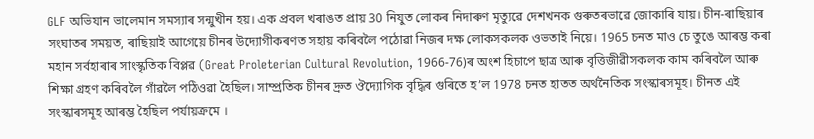GLF অভিযান ভালেমান সমস্যাৰ সন্মুখীন হয়। এক প্রবল খৰাঙত প্ৰায় 30 নিযুত লোকৰ নিদাৰুণ মৃত্যুৱে দেশখনক গুৰুতৰভাৱে জোকাৰি যায়। চীন-ৰাছিয়াৰ সংঘাতৰ সময়ত, ৰাছিয়াই আগেয়ে চীনৰ উদ্যোগীকৰণত সহায় কৰিবলৈ পঠোৱা নিজৰ দক্ষ লোকসকলক ওভতাই নিয়ে। 1965 চনত মাও চে তুঙে আৰম্ভ কৰা মহান সর্বহাৰাৰ সাংস্কৃতিক বিপ্লৱ (Great Proleterian Cultural Revolution, 1966-76)ৰ অংশ হিচাপে ছাত্ৰ আৰু বৃত্তিজীৱীসকলক কাম কৰিবলৈ আৰু শিক্ষা গ্ৰহণ কৰিবলৈ গাঁৱলৈ পঠিওৱা হৈছিল। সাম্প্ৰতিক চীনৰ দ্ৰুত ঔদ্যোগিক বৃদ্ধিৰ গুৰিতে হ’ল 1978 চনত হাতত অর্থনৈতিক সংস্কাৰসমূহ। চীনত এই সংস্কাৰসমূহ আৰম্ভ হৈছিল পর্যায়ক্রমে ।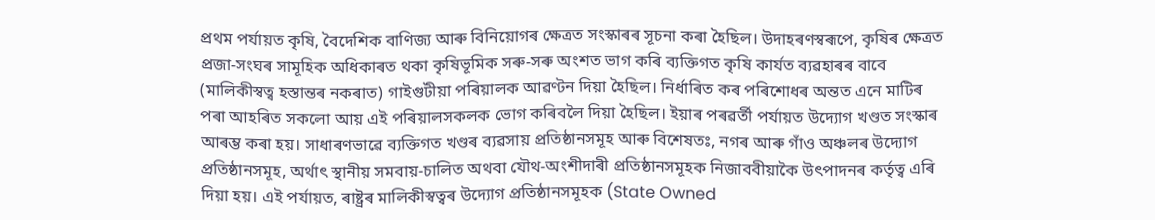প্রথম পর্যায়ত কৃষি, বৈদেশিক বাণিজ্য আৰু বিনিয়োগৰ ক্ষেত্ৰত সংস্কাৰৰ সূচনা কৰা হৈছিল। উদাহৰণস্বৰূপে, কৃষিৰ ক্ষেত্ৰত প্ৰজা-সংঘৰ সামূহিক অধিকাৰত থকা কৃষিভূমিক সৰু-সৰু অংশত ভাগ কৰি ব্যক্তিগত কৃষি কাৰ্যত ব্যৱহাৰৰ বাবে (মালিকীস্বত্ব হস্তান্তৰ নকৰাত) গাইগুটীয়া পৰিয়ালক আৱণ্টন দিয়া হৈছিল। নিৰ্ধাৰিত কৰ পৰিশোধৰ অন্তত এনে মাটিৰ পৰা আহৰিত সকলো আয় এই পৰিয়ালসকলক ভোগ কৰিবলৈ দিয়া হৈছিল। ইয়াৰ পৰৱৰ্তী পৰ্যায়ত উদ্যোগ খণ্ডত সংস্কাৰ আৰম্ভ কৰা হয়। সাধাৰণভাৱে ব্যক্তিগত খণ্ডৰ ব্যৱসায় প্রতিষ্ঠানসমূহ আৰু বিশেষতঃ, নগৰ আৰু গাঁও অঞ্চলৰ উদ্যোগ প্রতিষ্ঠানসমূহ, অর্থাৎ স্থানীয় সমবায়-চালিত অথবা যৌথ-অংশীদাৰী প্রতিষ্ঠানসমূহক নিজাববীয়াকৈ উৎপাদনৰ কৰ্তৃত্ব এৰি দিয়া হয়। এই পৰ্যায়ত, ৰাষ্ট্ৰৰ মালিকীস্বত্বৰ উদ্যোগ প্রতিষ্ঠানসমূহক (State Owned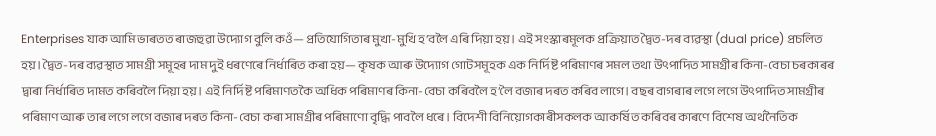Enterprises যাক আমি ভাৰতত ৰাজহুৱা উদ্যোগ বুলি কওঁ— প্রতিযোগিতাৰ মুখা-মুখি হ’বলৈ এৰি দিয়া হয়। এই সংস্কাৰমূলক প্ৰক্ৰিয়াত দ্বৈত-দৰ ব্যৱস্থা (dual price) প্রচলিত হয়। দ্বৈত-দৰ ব্যৱস্থাত সামগ্রী সমূহৰ দাম দুই ধৰণেৰে নিৰ্ধাৰিত কৰা হয়— কৃষক আৰু উদ্যোগ গোটসমূহক এক নিৰ্দিষ্ট পৰিমাণৰ সমল তথা উৎপাদিত সামগ্ৰীৰ কিনা-বেচা চৰকাৰৰ দ্বাৰা নিৰ্ধাৰিত দামত কৰিবলৈ দিয়া হয়। এই নির্দিষ্ট পৰিমাণতকৈ অধিক পৰিমাণৰ কিনা-বেচা কৰিবলৈ হ’লৈ বজাৰ দৰত কৰিব লাগে। বছৰ বাগৰাৰ লগে লগে উৎপাদিত সামগ্ৰীৰ পৰিমাণ আৰু তাৰ লগে লগে বজাৰ দৰত কিনা-বেচা কৰা সামগ্ৰীৰ পৰিমাণো বৃদ্ধি পাবলৈ ধৰে। বিদেশী বিনিয়োগকাৰীসকলক আকৰ্ষিত কৰিবৰ কাৰণে বিশেষ অর্থনৈতিক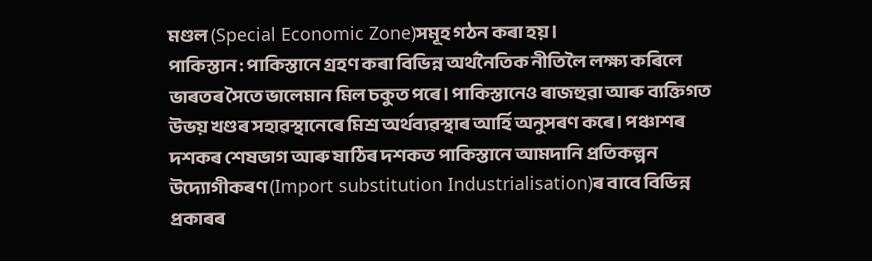মণ্ডল (Special Economic Zone)সমূহ গঠন কৰা হয়।
পাকিস্তান : পাকিস্তানে গ্ৰহণ কৰা বিভিন্ন অর্থনৈতিক নীতিলৈ লক্ষ্য কৰিলে ভাৰতৰ সৈতে ভালেমান মিল চকুত পৰে। পাকিস্তানেও ৰাজহুৱা আৰু ব্যক্তিগত উভয় খণ্ডৰ সহাৱস্থানেৰে মিশ্ৰ অৰ্থব্যৱস্থাৰ আৰ্হি অনুসৰণ কৰে। পঞ্চাশৰ দশকৰ শেষভাগ আৰু ষাঠিৰ দশকত পাকিস্তানে আমদানি প্রতিকল্পন উদ্যোগীকৰণ (Import substitution Industrialisation)ৰ বাবে বিভিন্ন প্ৰকাৰৰ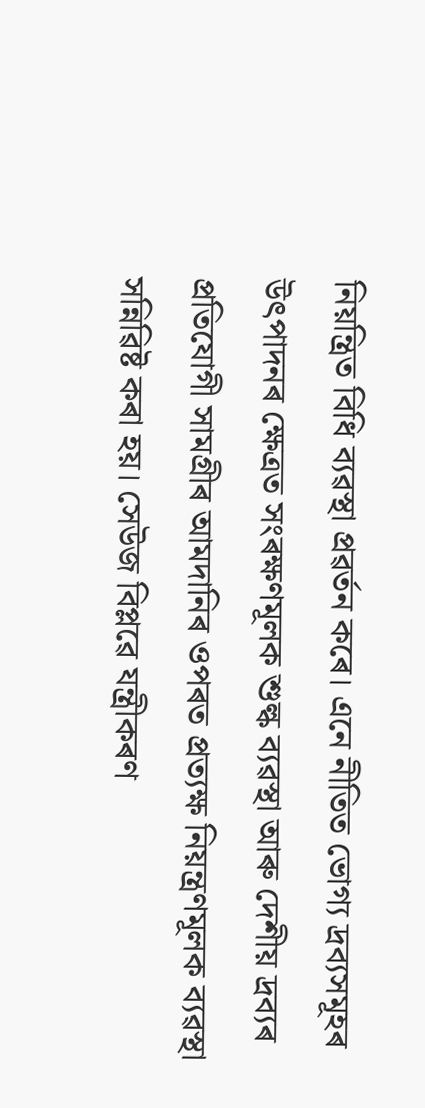নিয়ন্ত্ৰিত বিধি ব্যৱস্থা প্ৰৱৰ্তন কৰে। এনে নীতিত ভোগ্য দ্রব্যসমূহৰ উৎপাদনৰ ক্ষেত্ৰত সংৰক্ষণমূলক শুল্ক ব্যৱস্থা আৰু দেশীয় দ্রব্যৰ প্ৰতিযোগী সামগ্ৰীৰ আমদানিৰ ওপৰত প্ৰত্যক্ষ নিয়ন্ত্রণমূলক ব্যৱস্থা সন্নিৱিষ্ট কৰা হয়। সেউজ বিপ্লৱে যন্ত্ৰীকৰণ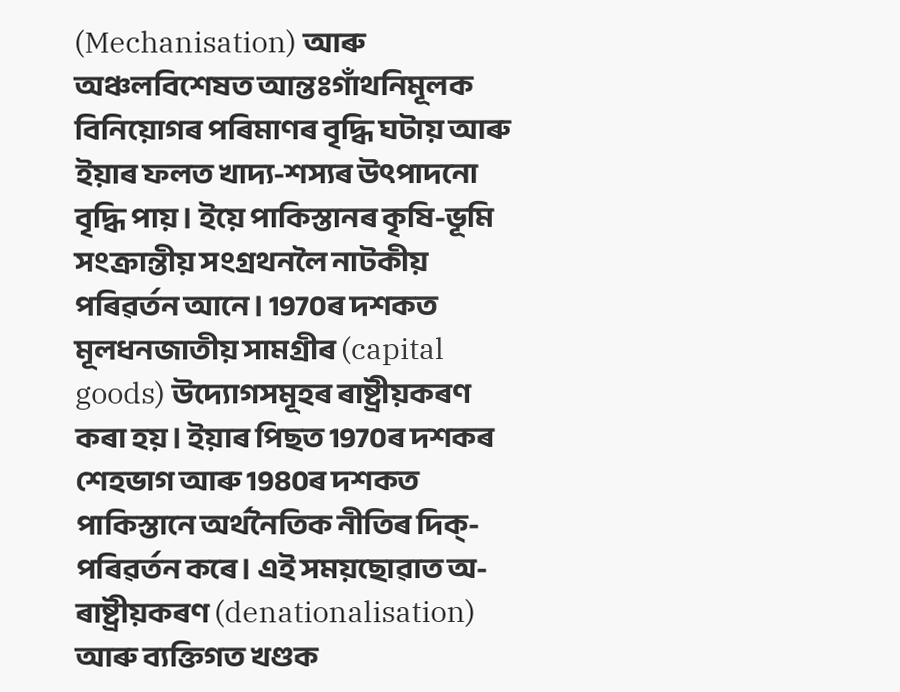(Mechanisation) আৰু অঞ্চলবিশেষত আন্তঃগাঁথনিমূলক বিনিয়োগৰ পৰিমাণৰ বৃদ্ধি ঘটায় আৰু ইয়াৰ ফলত খাদ্য-শস্যৰ উৎপাদনো বৃদ্ধি পায়। ইয়ে পাকিস্তানৰ কৃষি-ভূমি সংক্রান্তীয় সংগ্ৰথনলৈ নাটকীয় পৰিৱৰ্তন আনে। 1970ৰ দশকত মূলধনজাতীয় সামগ্ৰীৰ (capital goods) উদ্যোগসমূহৰ ৰাষ্ট্ৰীয়কৰণ কৰা হয়। ইয়াৰ পিছত 1970ৰ দশকৰ শেহভাগ আৰু 1980ৰ দশকত পাকিস্তানে অর্থনৈতিক নীতিৰ দিক্-পৰিৱৰ্তন কৰে। এই সময়ছোৱাত অ-ৰাষ্ট্ৰীয়কৰণ (denationalisation) আৰু ব্যক্তিগত খণ্ডক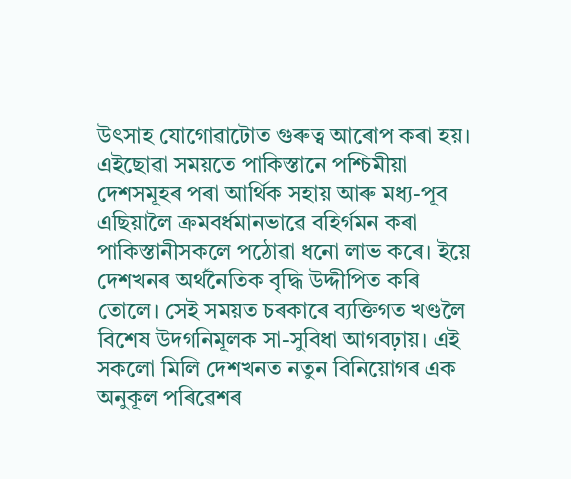উৎসাহ যোগোৱাটোত গুৰুত্ব আৰোপ কৰা হয়। এইছোৱা সময়তে পাকিস্তানে পশ্চিমীয়া দেশসমূহৰ পৰা আর্থিক সহায় আৰু মধ্য-পূব এছিয়ালৈ ক্রমবর্ধমানভাৱে বহির্গমন কৰা পাকিস্তানীসকলে পঠোৱা ধনো লাভ কৰে। ইয়ে দেশখনৰ অর্থনৈতিক বৃদ্ধি উদ্দীপিত কৰি তোলে। সেই সময়ত চৰকাৰে ব্যক্তিগত খণ্ডলৈ বিশেষ উদগনিমূলক সা-সুবিধা আগবঢ়ায়। এই সকলো মিলি দেশখনত নতুন বিনিয়োগৰ এক অনুকূল পৰিৱেশৰ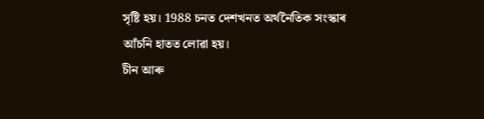সৃষ্টি হয়। 1988 চনত দেশখনত অর্থনৈতিক সংস্কাৰ আঁচনি হাতত লোৱা হয়।
চীন আৰু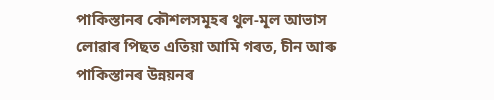পাকিস্তানৰ কৌশলসমূহৰ থুল-মূল আভাস লোৱাৰ পিছত এতিয়া আমি গৰত, চীন আৰু পাকিস্তানৰ উন্নয়নৰ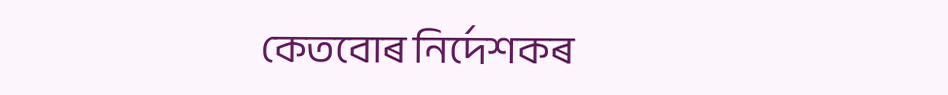কেতবোৰ নিৰ্দেশকৰ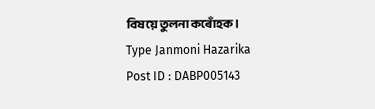বিষয়ে তুলনা কৰোঁহক।
Type Janmoni Hazarika
Post ID : DABP005143